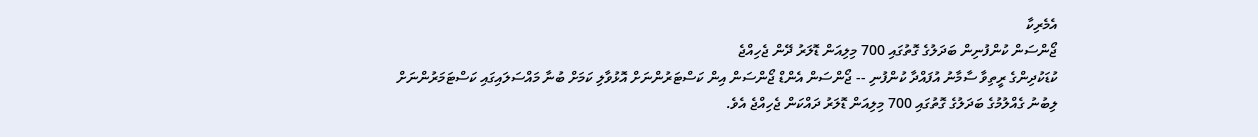އެމެރިކާ
ޖޯންސަން ކުންފުނިން ބަދަލުގެ ގޮތުގައި 700 މިލިއަން ޑޮލަރު ދޭން ޖެހިއްޖެ
ކުޑަކުދިންގެ ރީތިވާ ސާމާނު އުފައްދާ ކުންފުނި -- ޖޯންސަން އެންޑް ޖޯންސަން އިން ކަސްޓަރުންނަށް އޮޅުވާލި ކަމަށް ބުނާ މައްސަލައިގައި ކަސްޓަމަރުންނަށް ލިބުނު ގެއްލުމުގެ ބަދަލުގެ ގޮތުގައި 700 މިލިއަން ޑޮލަރު ދައްކަން ޖެހިއްޖެ އެވެ.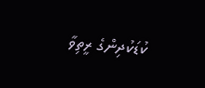ކުޑަކުދިންގެ ރީތިވާ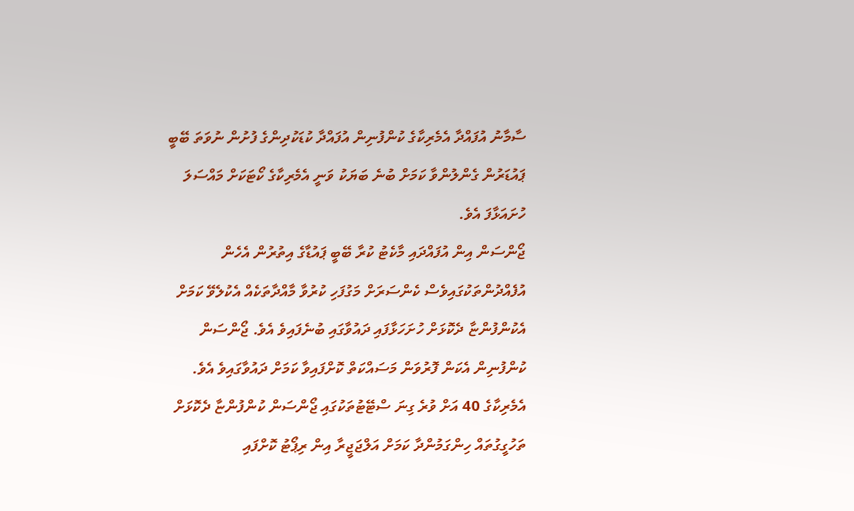ސާމާނު އުފައްދާ އެމެރިކާގެ ކުންފުނިން އުފައްދާ ކުޑަކުދިންގެ ފުށުން ނުވަތަ ބޭބީ ޕައުޑަރުން ގެންލުންވާ ކަމަށް ބުނެ ބަޔަކު ވަނީ އެމެރިކާގެ ކޯޓަކަށް މައްސަލަ ހުށައަޅާފަ އެވެ.
ޖޯންސަން އިން އުފައްދައި މާކެޓު ކުރާ ބޭބީ ޕައުޑާގެ އިތުރުން އެހެން އުފެއްދުންތަކުގައިވެސް ކެންސަރަށް މަގުފަހި ކުރުވާ މާއްދާތަކެއް އެކުލެވޭ ކަމަށް އެކުންފުންޏާ ދެކޮޅަށް ހުށަހަޅާފައި ދައުވާގައި ބުނެފައިވެ އެވެ. ޖޯންސަން ކުންފުނިން އެކަން ފޮރުވަން މަސައްކަތް ކޮށްފައިވާ ކަމަށް ދައުވާގައިވެ އެވެ.
އެމެރިކާގެ 40 އަށް ވުރެ ގިނަ ސްޓޭޓުތަކުގައި ޖޯންސަން ކުންފުންޏާ ދެކޮޅަށް ތަހުގީގުތައް ހިންގަމުންދާ ކަމަށް އަލްޖަޖީރާ އިން ރިޕޯޓު ކޮށްފައި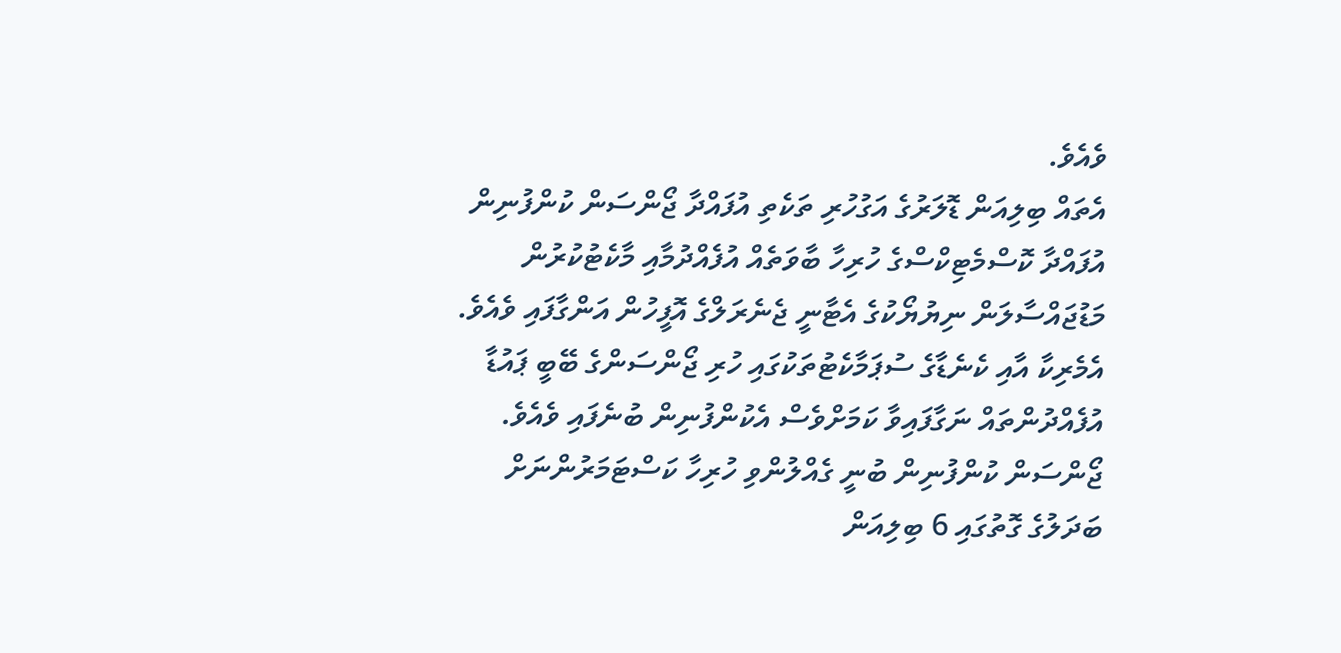ވެއެވެ.
އެތައް ބިލިއަން ޑޮލަރުގެ އަގުހުރި ތަކެތި އުފައްދާ ޖޯންސަން ކުންފުނިން އުފައްދާ ކޮސްމެޓިކްސްގެ ހުރިހާ ބާވަތެއް އުފެއްދުމާއި މާކެޓުކުރުން މަޑުޖައްސާލަން ނިޔުޔޯކުގެ އެޓާނީ ޖެނެރަލްގެ އޮފީހުން އަންގާފައި ވެއެވެ.
އެމެރިކާ އާއި ކެނެޑާގެ ސުޕަމާކެޓުތަކުގައި ހުރި ޖޯންސަންގެ ބޭބީ ޕައުޑާ އުފެއްދުންތައް ނަގާފައިވާ ކަމަށްވެސް އެކުންފުނިން ބުނެފައި ވެއެވެ.
ޖޯންސަން ކުންފުނިން ބުނީ ގެއްލުންވި ހުރިހާ ކަސްޓަމަރުންނަށް ބަދަލުގެ ގޮތުގައި 6 ބިލިއަން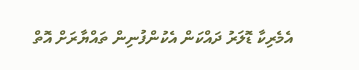އެމެރިކާ ޑޮލަރު ދައްކަން އެކުންފުނިން ތައްޔާރަށް އޮތް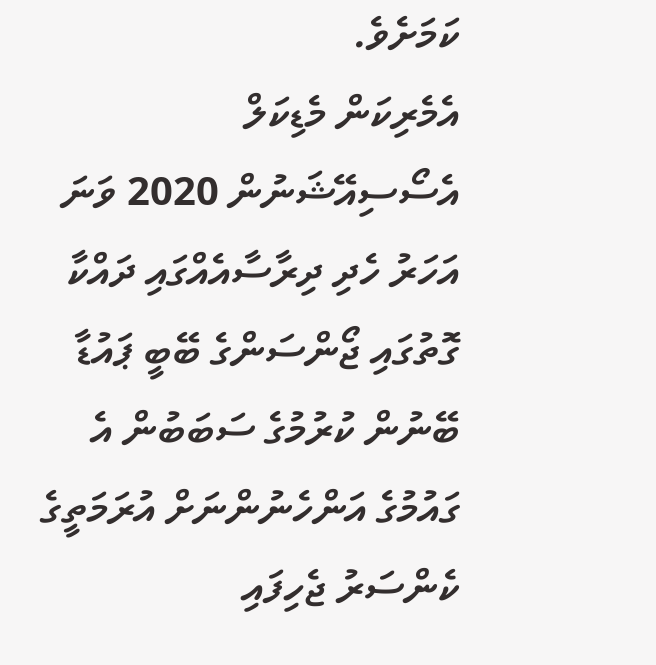ކަމަށެވެ.
އެމެރިކަން މެޑިކަލް އެސޯސިއޭޝަނުން 2020 ވަނަ އަހަރު ހެދި ދިރާސާއެއްގައި ދައްކާ ގޮތުގައި ޖޯންސަންގެ ބޭބީ ޕައުޑާ ބޭނުން ކުރުމުގެ ސަބަބުން އެ ގައުމުގެ އަންހެނުންނަށް އުރަމަތީގެ ކެންސަރު ޖެހިފައި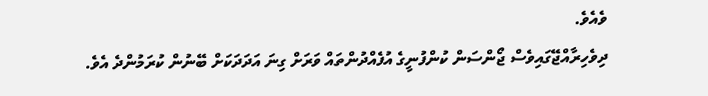ވެއެވެ.
ދިވެހިރާއްޖޭގައިވެސް ޖޯންސަން ކުންފުނީގެ އުފެއްދުންތައް ވަރަށް ގިނަ އަދަދަކަށް ބޭނުން ކުރަމުންދެ އެވެ.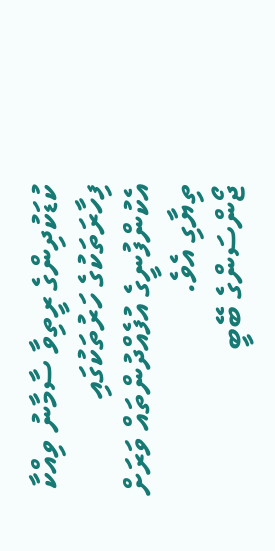ކުޑަކުދިންގެ ރީތިވާ ސާމާނު ވިއްކާ ފިހާރަތަކުގެ ހަރުތަކުގައި އެކުންފުނީގެ އުފެއްދުންތައް ވަރަށް ތިޔާގި އެވެ.
ޖޯންސަންގެ ބޭބީ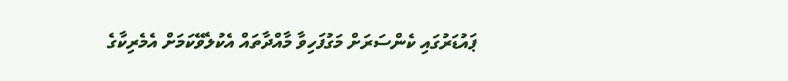ޕައުޑަރުގައި ކެންސަރަށް މަގުފަހިވާ މާއްދާތައް އެކުލެވޭކަމަށް އެމެރިކާގެ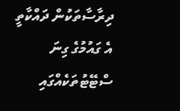ދިރާސާތަކުން ދައްކާތީ އެ ގައުމުގެ ގިނަ ސްޓޭޓުތަކެއްގައި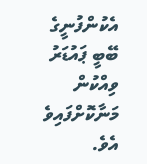އެކުންފުނީގެ ބޭބީ ޕައުޑަރު ވިއްކުން މަނާކޮށްފައިވެ އެވެ.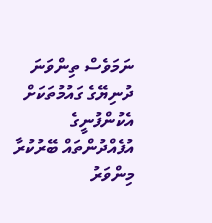ނަމަވެސް ތިންވަނަ ދުނިޔޭގެ ގައުމުތަކަށް އެކުންފުނީގެ އުފެއްދުންތައް ބޭރުކުރާ މިންވަރު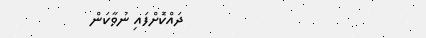ދައްކޮށްފައި ނުވާކަން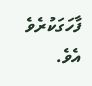ފާހަގަކުރެވެ އެވެ.